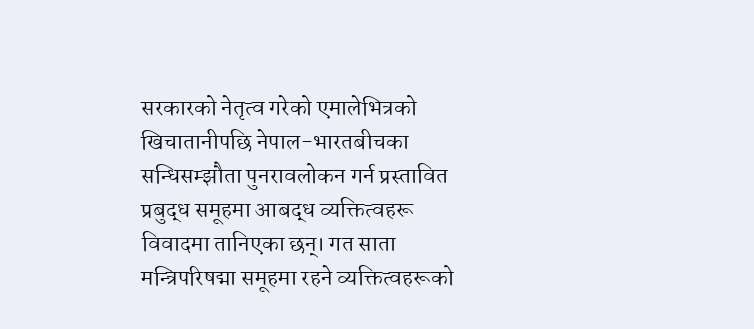सरकारको नेतृत्व गरेको एमालेभित्रको खिचातानीपछि नेपाल-भारतबीचका सन्धिसम्झौता पुनरावलोकन गर्न प्रस्तावित प्रबुद्ध समूहमा आबद्ध व्यक्तित्वहरू विवादमा तानिएका छन्। गत साता मन्त्रिपरिषद्मा समूहमा रहने व्यक्तित्वहरूको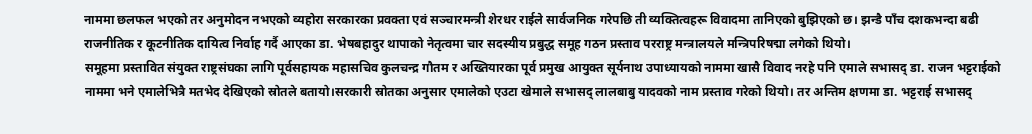नाममा छलफल भएको तर अनुमोदन नभएको व्यहोरा सरकारका प्रवक्ता एवं सञ्चारमन्त्री शेरधर राईले सार्वजनिक गरेपछि ती व्यक्तित्वहरू विवादमा तानिएको बुझिएको छ। झन्डै पाँच दशकभन्दा बढी राजनीतिक र कूटनीतिक दायित्व निर्वाह गर्दै आएका डा. भेषबहादुर थापाको नेतृत्वमा चार सदस्यीय प्रबुद्ध समूह गठन प्रस्ताव परराष्ट्र मन्त्रालयले मन्त्रिपरिषद्मा लगेको थियो।
समूहमा प्रस्तावित संयुक्त राष्ट्रसंघका लागि पूर्वसहायक महासचिव कुलचन्द्र गौतम र अख्तियारका पूर्व प्रमुख आयुक्त सूर्यनाथ उपाध्यायको नाममा खासै विवाद नरहे पनि एमाले सभासद् डा. राजन भट्टराईको नाममा भने एमालेभित्रै मतभेद देखिएको स्रोतले बतायो।सरकारी स्रोतका अनुसार एमालेको एउटा खेमाले सभासद् लालबाबु यादवको नाम प्रस्ताव गरेको थियो। तर अन्तिम क्षणमा डा. भट्टराई सभासद्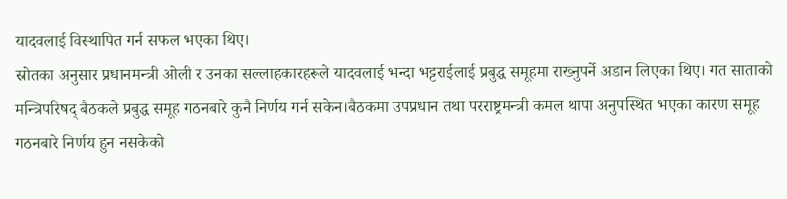यादवलाई विस्थापित गर्न सफल भएका थिए।
स्रोतका अनुसार प्रधानमन्त्री ओली र उनका सल्लाहकारहरूले यादवलाई भन्दा भट्टराईलाई प्रबुद्ध समूहमा राख्नुपर्ने अडान लिएका थिए। गत साताको मन्त्रिपरिषद् बैठकले प्रबुद्ध समूह गठनबारे कुनै निर्णय गर्न सकेन।बैठकमा उपप्रधान तथा परराष्ट्रमन्त्री कमल थापा अनुपस्थित भएका कारण समूह गठनबारे निर्णय हुन नसकेको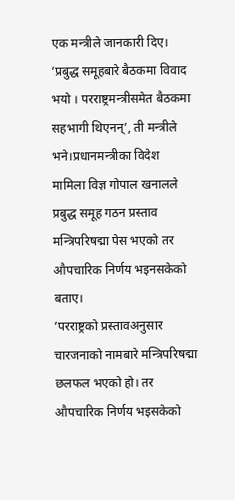एक मन्त्रीले जानकारी दिए।
‘प्रबुद्ध समूहबारे बैठकमा विवाद भयो । परराष्ट्रमन्त्रीसमेत बैठकमा सहभागी थिएनन्’, ती मन्त्रीले भने।प्रधानमन्त्रीका विदेश मामिला विज्ञ गोपाल खनालले प्रबुद्ध समूह गठन प्रस्ताव मन्त्रिपरिषद्मा पेस भएको तर औपचारिक निर्णय भइनसकेको बताए।
‘परराष्ट्रको प्रस्तावअनुसार चारजनाको नामबारे मन्त्रिपरिषद्मा छलफल भएको हो। तर औपचारिक निर्णय भइसकेको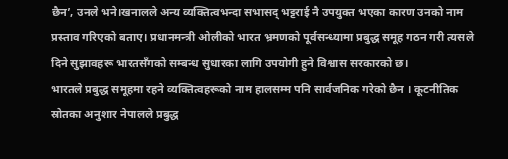छैन’, उनले भने।खनालले अन्य व्यक्तित्वभन्दा सभासद् भट्टराई नै उपयुक्त भएका कारण उनको नाम प्रस्ताव गरिएको बताए। प्रधानमन्त्री ओलीको भारत भ्रमणको पूर्वसन्ध्यामा प्रबुद्ध समूह गठन गरी त्यसले दिने सुझावहरू भारतसँगको सम्बन्ध सुधारका लागि उपयोगी हुने विश्वास सरकारको छ।
भारतले प्रबुद्ध समूहमा रहने व्यक्तित्वहरूको नाम हालसम्म पनि सार्वजनिक गरेको छैन । कूटनीतिक स्रोतका अनुशार नेपालले प्रबुद्ध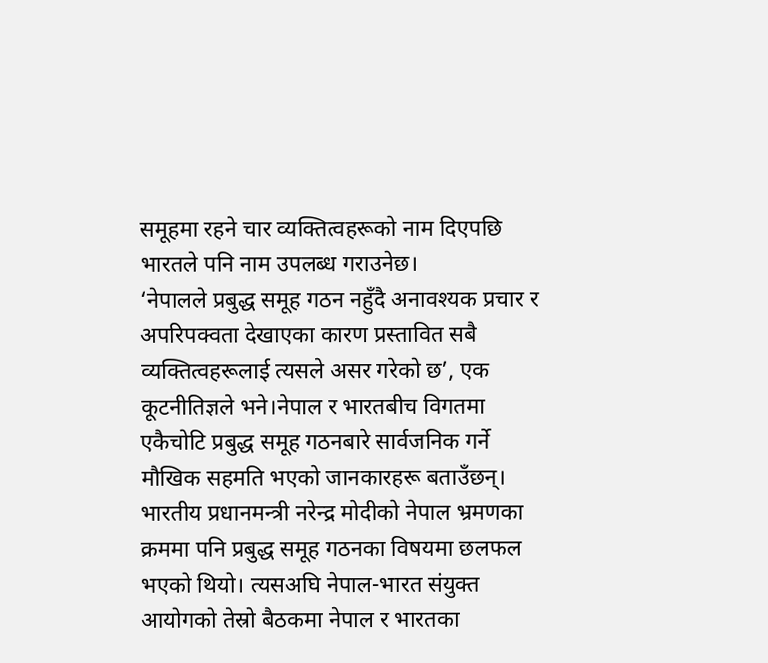समूहमा रहने चार व्यक्तित्वहरूको नाम दिएपछि भारतले पनि नाम उपलब्ध गराउनेछ।
‘नेपालले प्रबुद्ध समूह गठन नहुँदै अनावश्यक प्रचार र अपरिपक्वता देखाएका कारण प्रस्तावित सबै व्यक्तित्वहरूलाई त्यसले असर गरेको छ’, एक कूटनीतिज्ञले भने।नेपाल र भारतबीच विगतमा एकैचोटि प्रबुद्ध समूह गठनबारे सार्वजनिक गर्ने मौखिक सहमति भएको जानकारहरू बताउँछन्।
भारतीय प्रधानमन्त्री नरेन्द्र मोदीको नेपाल भ्रमणका क्रममा पनि प्रबुद्ध समूह गठनका विषयमा छलफल भएको थियो। त्यसअघि नेपाल-भारत संयुक्त आयोगको तेस्रो बैठकमा नेपाल र भारतका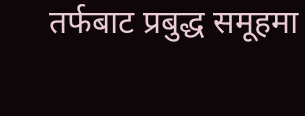तर्फबाट प्रबुद्ध समूहमा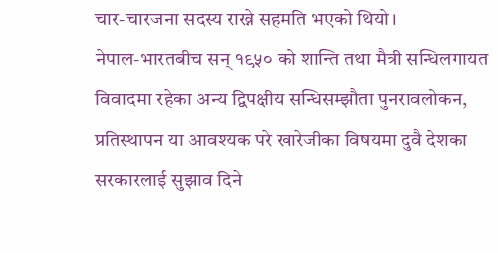चार-चारजना सदस्य राख्ने सहमति भएको थियो।
नेपाल-भारतबीच सन् १९५० को शान्ति तथा मैत्री सन्धिलगायत विवादमा रहेका अन्य द्विपक्षीय सन्धिसम्झौता पुनरावलोकन, प्रतिस्थापन या आवश्यक परे खारेजीका विषयमा दुवै देशका सरकारलाई सुझाव दिने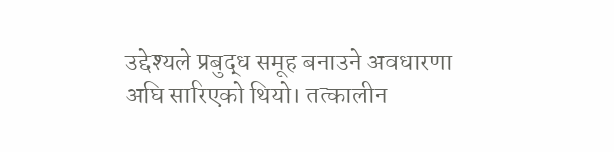उद्देश्यले प्रबुद्ध समूह बनाउने अवधारणा अघि सारिएको थियो। तत्कालीन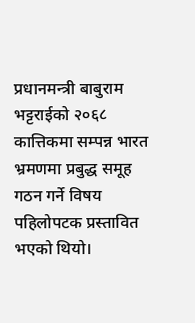प्रधानमन्त्री बाबुराम भट्टराईको २०६८ कात्तिकमा सम्पन्न भारत भ्रमणमा प्रबुद्ध समूह गठन गर्ने विषय पहिलोपटक प्रस्तावित भएको थियो।